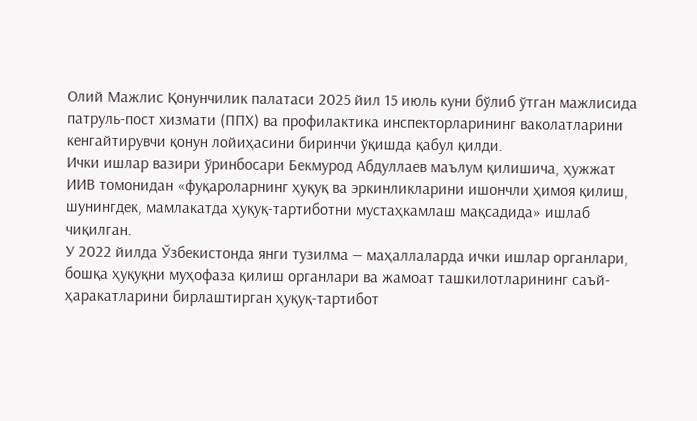Олий Мажлис Қонунчилик палатаси 2025 йил 15 июль куни бўлиб ўтган мажлисида патруль-пост хизмати (ППХ) ва профилактика инспекторларининг ваколатларини кенгайтирувчи қонун лойиҳасини биринчи ўқишда қабул қилди.
Ички ишлар вазири ўринбосари Бекмурод Абдуллаев маълум қилишича, ҳужжат ИИВ томонидан «фуқароларнинг ҳуқуқ ва эркинликларини ишончли ҳимоя қилиш, шунингдек, мамлакатда ҳуқуқ-тартиботни мустаҳкамлаш мақсадида» ишлаб чиқилган.
У 2022 йилда Ўзбекистонда янги тузилма — маҳаллаларда ички ишлар органлари, бошқа ҳуқуқни муҳофаза қилиш органлари ва жамоат ташкилотларининг саъй-ҳаракатларини бирлаштирган ҳуқуқ-тартибот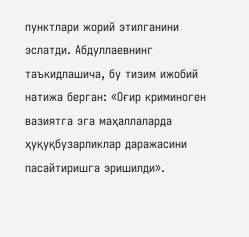пунктлари жорий этилганини эслатди. Абдуллаевнинг таъкидлашича, бу тизим ижобий натижа берган: «Оғир криминоген вазиятга эга маҳаллаларда ҳуқуқбузарликлар даражасини пасайтиришга эришилди».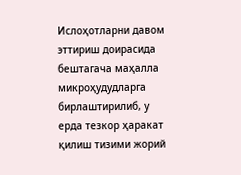Ислоҳотларни давом эттириш доирасида бештагача маҳалла микроҳудудларга бирлаштирилиб, у ерда тезкор ҳаракат қилиш тизими жорий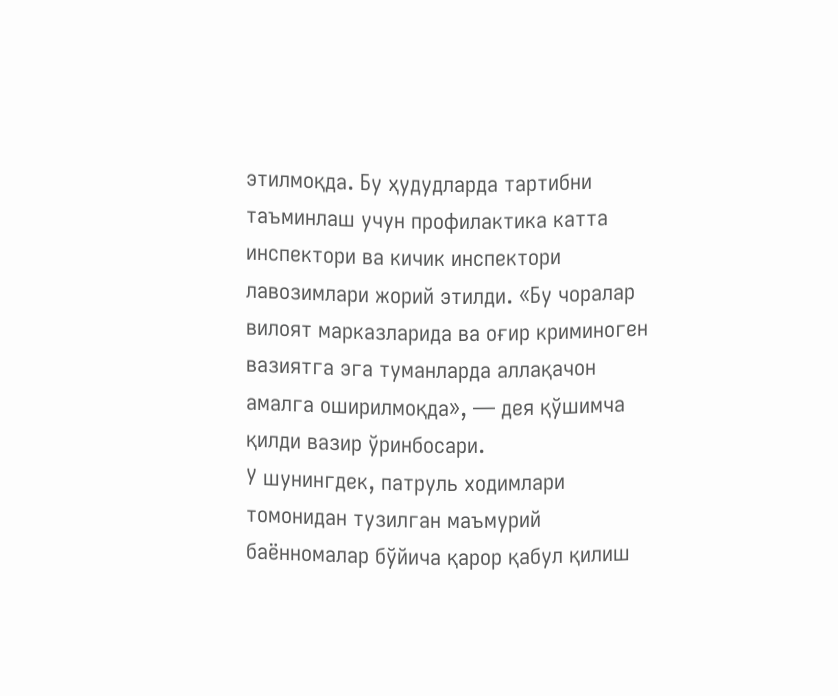этилмоқда. Бу ҳудудларда тартибни таъминлаш учун профилактика катта инспектори ва кичик инспектори лавозимлари жорий этилди. «Бу чоралар вилоят марказларида ва оғир криминоген вазиятга эга туманларда аллақачон амалга оширилмоқда», — дея қўшимча қилди вазир ўринбосари.
У шунингдек, патруль ходимлари томонидан тузилган маъмурий баённомалар бўйича қарор қабул қилиш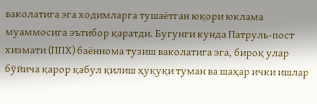ваколатига эга ходимларга тушаётган юқори юклама муаммосига эътибор қаратди. Бугунги кунда Патруль-пост хизмати (ППХ) баённома тузиш ваколатига эга, бироқ улар бўйича қарор қабул қилиш ҳуқуқи туман ва шаҳар ички ишлар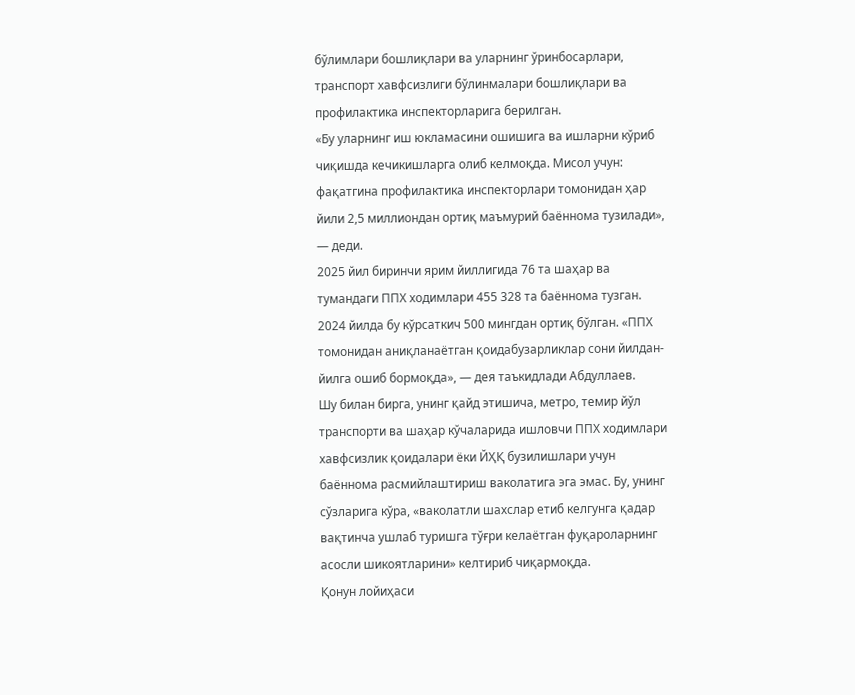бўлимлари бошлиқлари ва уларнинг ўринбосарлари, транспорт хавфсизлиги бўлинмалари бошлиқлари ва профилактика инспекторларига берилган.
«Бу уларнинг иш юкламасини ошишига ва ишларни кўриб чиқишда кечикишларга олиб келмоқда. Мисол учун: фақатгина профилактика инспекторлари томонидан ҳар йили 2,5 миллиондан ортиқ маъмурий баённома тузилади», — деди.
2025 йил биринчи ярим йиллигида 76 та шаҳар ва тумандаги ППХ ходимлари 455 328 та баённома тузган. 2024 йилда бу кўрсаткич 500 мингдан ортиқ бўлган. «ППХ томонидан аниқланаётган қоидабузарликлар сони йилдан-йилга ошиб бормоқда», — дея таъкидлади Абдуллаев.
Шу билан бирга, унинг қайд этишича, метро, темир йўл транспорти ва шаҳар кўчаларида ишловчи ППХ ходимлари хавфсизлик қоидалари ёки ЙҲҚ бузилишлари учун баённома расмийлаштириш ваколатига эга эмас. Бу, унинг сўзларига кўра, «ваколатли шахслар етиб келгунга қадар вақтинча ушлаб туришга тўғри келаётган фуқароларнинг асосли шикоятларини» келтириб чиқармоқда.
Қонун лойиҳаси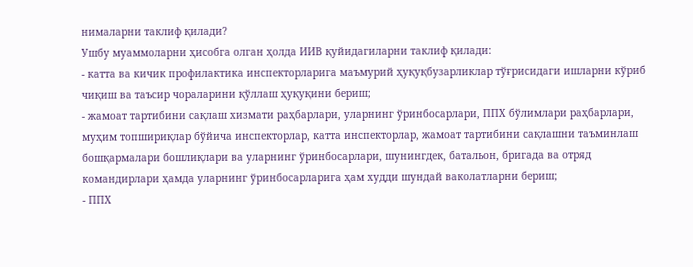нималарни таклиф қилади?
Ушбу муаммоларни ҳисобга олган ҳолда ИИВ қуйидагиларни таклиф қилади:
- катта ва кичик профилактика инспекторларига маъмурий ҳуқуқбузарликлар тўғрисидаги ишларни кўриб чиқиш ва таъсир чораларини қўллаш ҳуқуқини бериш;
- жамоат тартибини сақлаш хизмати раҳбарлари, уларнинг ўринбосарлари, ППХ бўлимлари раҳбарлари, муҳим топшириқлар бўйича инспекторлар, катта инспекторлар, жамоат тартибини сақлашни таъминлаш бошқармалари бошлиқлари ва уларнинг ўринбосарлари, шунингдек, батальон, бригада ва отряд командирлари ҳамда уларнинг ўринбосарларига ҳам худди шундай ваколатларни бериш;
- ППХ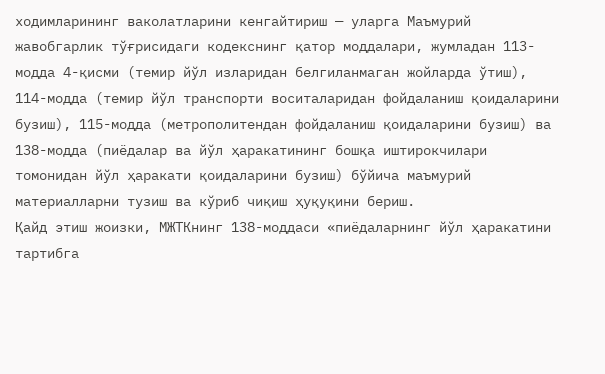ходимларининг ваколатларини кенгайтириш — уларга Маъмурий жавобгарлик тўғрисидаги кодекснинг қатор моддалари, жумладан 113-модда 4-қисми (темир йўл изларидан белгиланмаган жойларда ўтиш), 114-модда (темир йўл транспорти воситаларидан фойдаланиш қоидаларини бузиш), 115-модда (метрополитендан фойдаланиш қоидаларини бузиш) ва 138-модда (пиёдалар ва йўл ҳаракатининг бошқа иштирокчилари томонидан йўл ҳаракати қоидаларини бузиш) бўйича маъмурий материалларни тузиш ва кўриб чиқиш ҳуқуқини бериш.
Қайд этиш жоизки, МЖТКнинг 138-моддаси «пиёдаларнинг йўл ҳаракатини тартибга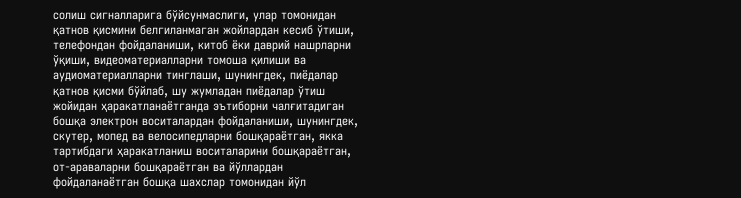солиш сигналларига бўйсунмаслиги, улар томонидан қатнов қисмини белгиланмаган жойлардан кесиб ўтиши, телефондан фойдаланиши, китоб ёки даврий нашрларни ўқиши, видеоматериалларни томоша қилиши ва аудиоматериалларни тинглаши, шунингдек, пиёдалар қатнов қисми бўйлаб, шу жумладан пиёдалар ўтиш жойидан ҳаракатланаётганда эътиборни чалғитадиган бошқа электрон воситалардан фойдаланиши, шунингдек, скутер, мопед ва велосипедларни бошқараётган, якка тартибдаги ҳаракатланиш воситаларини бошқараётган, от-араваларни бошқараётган ва йўллардан фойдаланаётган бошқа шахслар томонидан йўл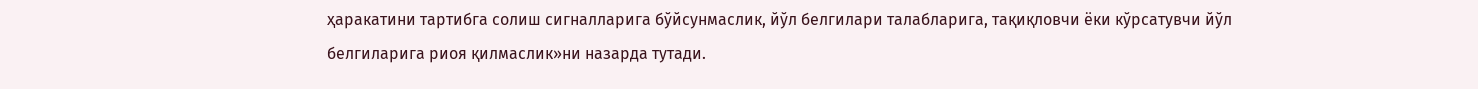ҳаракатини тартибга солиш сигналларига бўйсунмаслик, йўл белгилари талабларига, тақиқловчи ёки кўрсатувчи йўл белгиларига риоя қилмаслик»ни назарда тутади.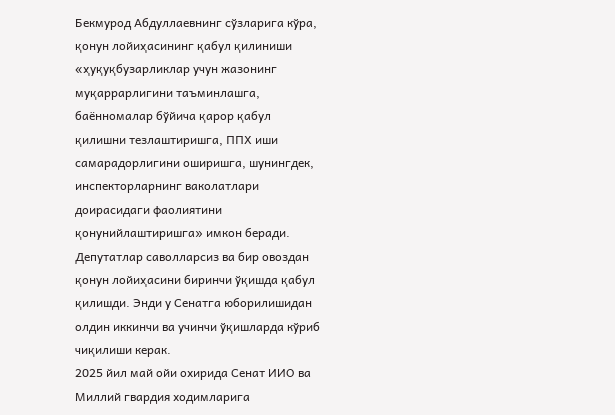Бекмурод Абдуллаевнинг сўзларига кўра, қонун лойиҳасининг қабул қилиниши «ҳуқуқбузарликлар учун жазонинг муқаррарлигини таъминлашга, баённомалар бўйича қарор қабул қилишни тезлаштиришга, ППХ иши самарадорлигини оширишга, шунингдек, инспекторларнинг ваколатлари доирасидаги фаолиятини қонунийлаштиришга» имкон беради.
Депутатлар саволларсиз ва бир овоздан қонун лойиҳасини биринчи ўқишда қабул қилишди. Энди у Сенатга юборилишидан олдин иккинчи ва учинчи ўқишларда кўриб чиқилиши керак.
2025 йил май ойи охирида Сенат ИИО ва Миллий гвардия ходимларига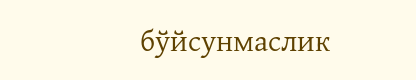бўйсунмаслик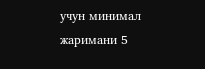учун минимал жаримани 5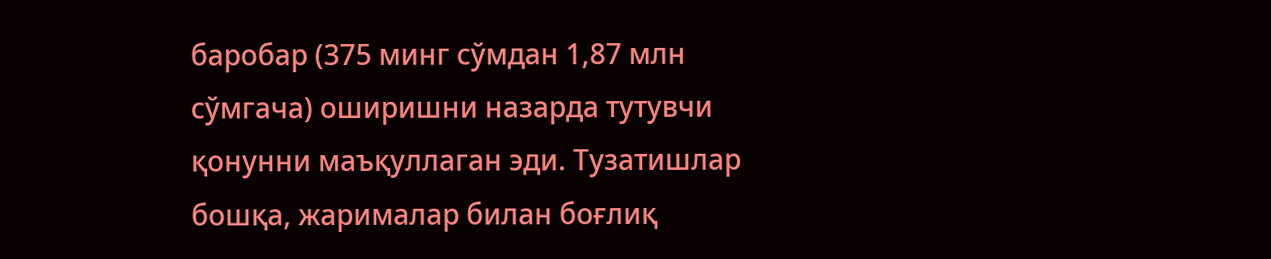баробар (375 минг сўмдан 1,87 млн сўмгача) оширишни назарда тутувчи қонунни маъқуллаган эди. Тузатишлар бошқа, жарималар билан боғлиқ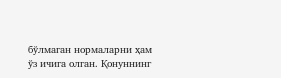бўлмаган нормаларни ҳам ўз ичига олган. Қонуннинг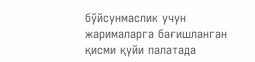бўйсунмаслик учун жарималарга бағишланган қисми қуйи палатада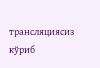трансляциясиз кўриб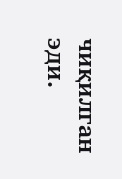чиқилган эди.